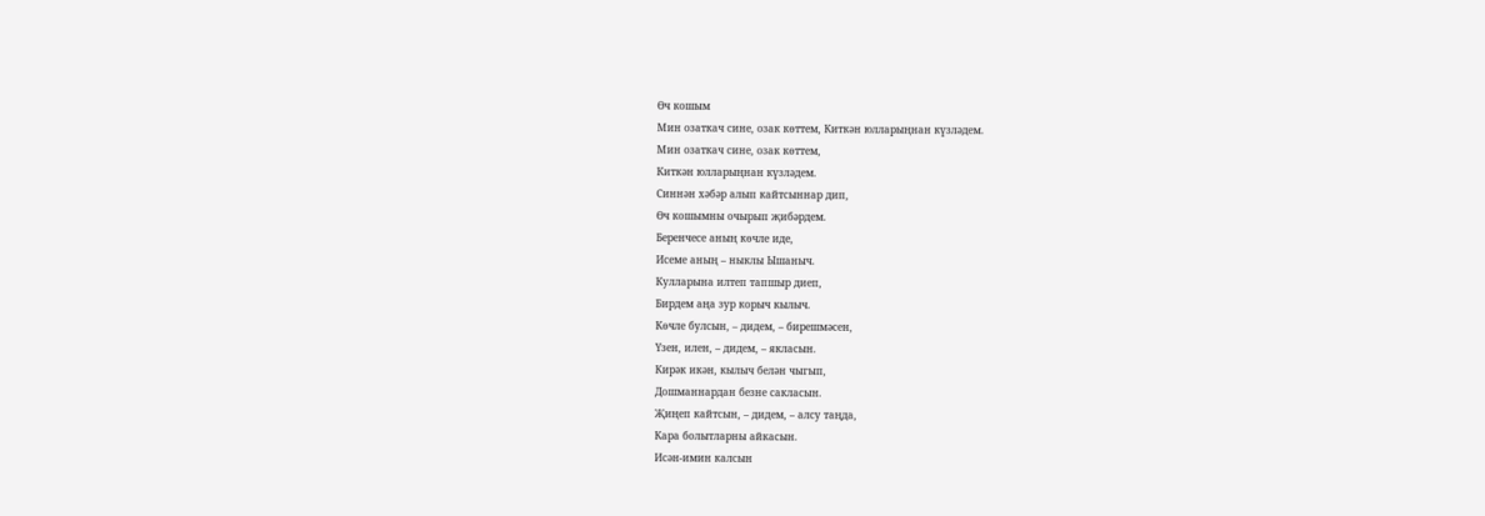Өч кошым
Мин озаткач сине, озак көттем, Киткән юлларыңнан күзләдем.
Мин озаткач сине, озак көттем,
Киткән юлларыңнан күзләдем.
Синнән хәбәр алып кайтсыннар дип,
Өч кошымны очырып җибәрдем.
Беренчесе аның көчле иде,
Исеме аның – ныклы Ышаныч.
Кулларына илтеп тапшыр диеп,
Бирдем аңа зур корыч кылыч.
Көчле булсын, – дидем, – бирешмәсен,
Үзен, илен, – дидем, – якласын.
Кирәк икән, кылыч белән чыгып,
Дошманнардан безне сакласын.
Җиңеп кайтсын, – дидем, – алсу таңда,
Кара болытларны айкасын.
Исән-имин калсын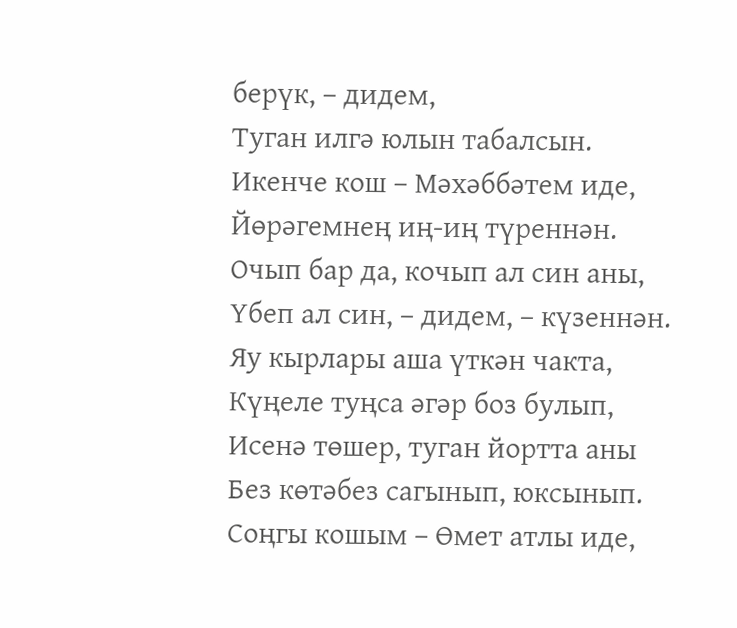берүк, – дидем,
Туган илгә юлын табалсын.
Икенче кош – Мәхәббәтем иде,
Йөрәгемнең иң-иң түреннән.
Очып бар да, кочып ал син аны,
Үбеп ал син, – дидем, – күзеннән.
Яу кырлары аша үткән чакта,
Күңеле туңса әгәр боз булып,
Исенә төшер, туган йортта аны
Без көтәбез сагынып, юксынып.
Соңгы кошым – Өмет атлы иде,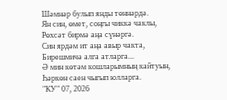Шәмнәр булып янды төннәрдә.
Ян син, өмет, соңгы чиккә чаклы,
Рөхсәт бирмә аңа сүнәргә.
Син ярдәм ит аңа авыр чакта,
Бирешмичә алга атларга...
Ә мин көтәм кошларымның кайтуын,
Һәркөн саен чыгып юлларга.
"КУ" 07, 2026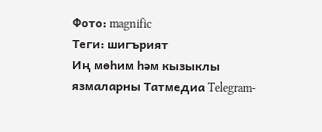Фото: magnific
Теги: шигърият
Иң мөһим һәм кызыклы язмаларны Татмедиа Telegram-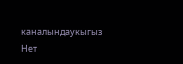каналындаукыгыз
Нет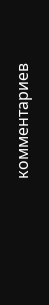комментариев